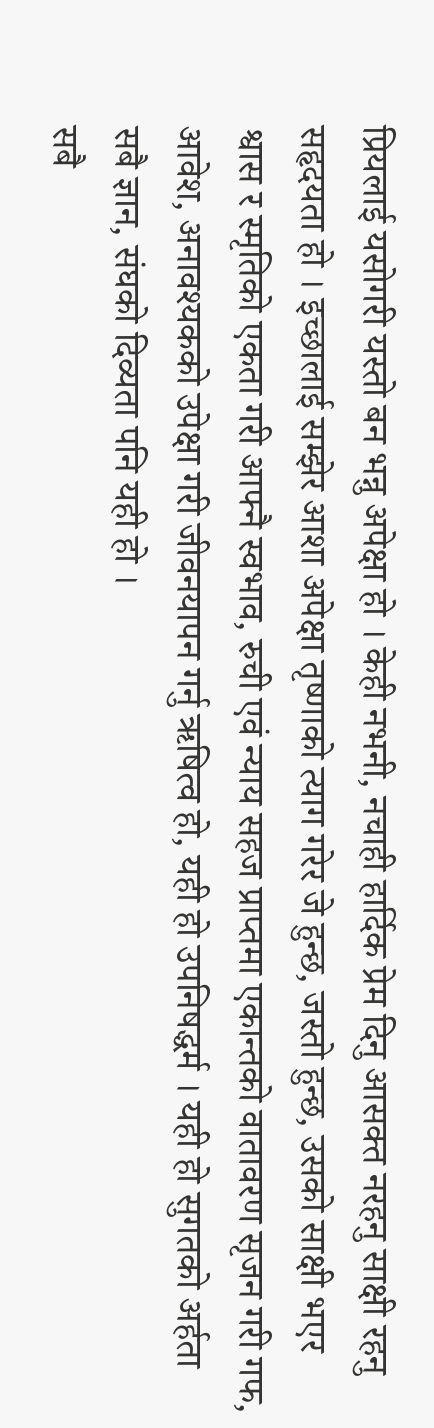प्रियलाई यसोगरी यस्तो बन भन्नु अपेक्षा हो । केही नभनी, नचाही हार्दिक प्रेम दिनु आसक्त नरहनु साक्षी रहनु सहृदयता हो । इच्छालाई सम्झेर आशा अपेक्षा तृष्णाको त्याग गरेर जे हुन्छ, जस्तो हुन्छ, उसको साक्षी भएर श्वास र स्मृतिको एकता गरी आफ्नै स्वभाव, रुची एवं न्याय सहज प्राप्तमा एकान्तको वातावरण सृजन गरी गफ, आवेश, अनावश्यकको उपेक्षा गरी जीवनयापन गर्नु ऋषित्व हो, यही हो उपनिषद्धर्म । यही हो सुगतको अर्हता सबै ज्ञान, संघको दिव्यता पनि यही हो ।
सबै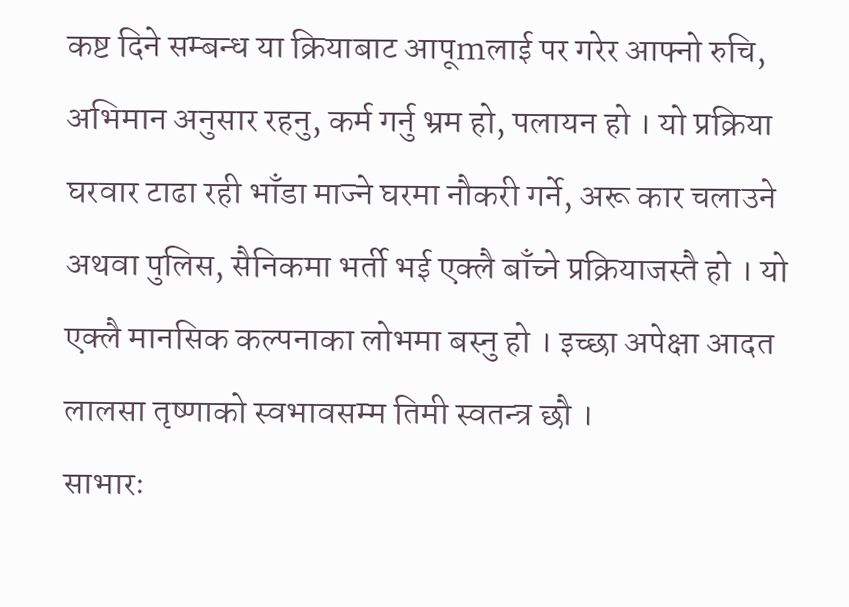कष्ट दिने सम्बन्ध या क्रियाबाट आपूmलाई पर गरेर आफ्नो रुचि, अभिमान अनुसार रहनु, कर्म गर्नु भ्रम हो, पलायन हो । यो प्रक्रिया घरवार टाढा रही भाँडा माज्ने घरमा नौकरी गर्ने, अरू कार चलाउने अथवा पुलिस, सैनिकमा भर्ती भई एक्लै बाँच्ने प्रक्रियाजस्तै हो । यो एक्लै मानसिक कल्पनाका लोभमा बस्नु हो । इच्छा अपेक्षा आदत लालसा तृष्णाको स्वभावसम्म तिमी स्वतन्त्र छौ ।
साभारः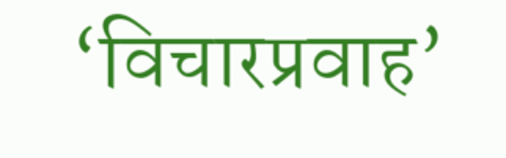‘विचारप्रवाह’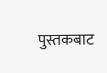पुस्तकबाट